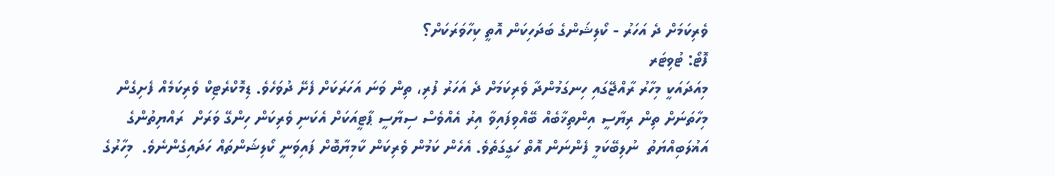ވެރިކަމަށް ދެ އަހަރު - ކޯލިޝަންގެ ބަދަހިކަން އޮތީ ކިހާވަރަކަށް؟
ފޮޓޯ: ޓުވިޓަރ
މިއަދައަކީ މިހާރު ރާއްޖޭގައި ހިނގަމުންދާ ވެރިކަމަށް ދެ އަހަރު ފުރި، ތިން ވަނަ އަހަރަކަށް ފެށޭ ދުވަހެވެ. ޑިމޮކްރެޓިކް ވެރިކަމެއް ފެށިގެން މިހާތަނަށް ތިން ރިޔާސީ އިންތިޚާބެއް ބޭއްވިފައިވާ އިރު އެއްވެސް ސިޔާސީ ޕާޓީއަކަށް އެކަނި ވެރިކަން ހިންގޭ ވަރަށް  ރައްޔިތުންގެ އަޣުލަބިއްޔަތު  ނުލިބޭކަމީ ފެންނަން އޮތް ހަގީގަތެވެ. އެހެން ކަމުން ވެރިކަން ކާމިޔާބޮށް ފައިވަނީ ކޯލިޝަންތައް ހަދައިގެންނެވެ.  މިހާރުގެ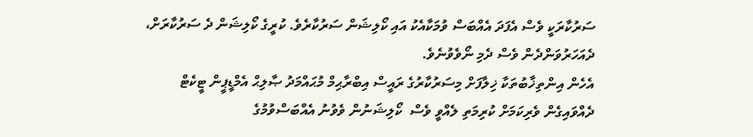ސަރުކާރަކީ ވެސް އެފަދަ އެއްބަސް ވުމަކާއެކު އައި ކޯލިޝަން ސަރުކާރެވެ. ކުރީގެ ކޯލިޝަން ދެ ސަރުކާރަށް،  ދެއަހަރުވަންދެން ވެސް ދެމި ނޯވެވުނެވެ.
އެހެން އިންތިޚާބުތަކާ ޚިލާފަށް މިސަރުކާރުގެ ރައީސް އިބްރާޙިމް މުޙައްމަދު ޞާލިޙް އެމްޑީޕީން ޓީކެޓް ދެއްވައިގެން ވެރިކަމަށް ކުރިމަތި ލެއްވީ ވެސް  ކޯލިޝަނުން ވެވުނު އެއްބަސްވުމުގެ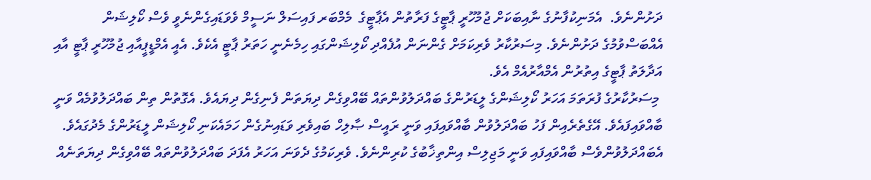ދަށުންނެވެ.  އެމަނިކުފާނުގެ ނާއިބަކަށް ޖުމުހޫރީ ޕާޓީގެ ފަރާތުން އެޕާޓީގެ  މެމްބަރ ފައިސަލް ނަސީމް ވެވަޑައިގެންނެވީ ވެސް ކޯލިޝަން އެއްބަސްވުމުގެ ދަށުންނެވެ. މިސަރުކާރު ވެރިކަމަށް ގެންނަން އުފެއްދި ކޯލިޝަންގައި ހިމެނެނީ ހަތަރު ޕާޓީ އެކެވެ. އެއީ އެމްޑީޕީއާއި ޖުމުހޫރީ ޕާޓީ އާއި އަދާލަތު ޕާޓީގެ އިތުރުން އެމްއާރުއެމް އެވެ.
 މިސަރުކާރުގެ ފުރަތަމަ އަހަރު ކޯލިޝަންގެ ލީޑަރުންގެ ބައްދަލުވުންތައް ބޭއްވިގެން ދިޔަތަން ފެނިގެން ދިޔައެވެ. އެގޮތުން ތިން ބައްދަލުވުމެއް ވަނީ ބާއްވައިފައެވެ. އޭގެތެރެއިން ފަހު ބައްދަލުވުން ބާއްވައިފައި ވަނީ ރައީސް ޞާލިހް ބައިވެރި ވަޑައިނުގެން ހަމައެކަނި ކޯލިޝަން ލީޑަރުންގެ މެދުގައެވެ.  އެބައްދަލުވުންވެސް ބާއްވައިފައި ވަނީ މަޖިލިސް އިންތިޚާބުގެ ކުރިންނެވެ. ވެރިކަމުގެ ދެވަނަ އަހަރު އެފަދަ ބައްދަލުވުންތައް ބޭއްވިގެން ދިޔަތަނެއް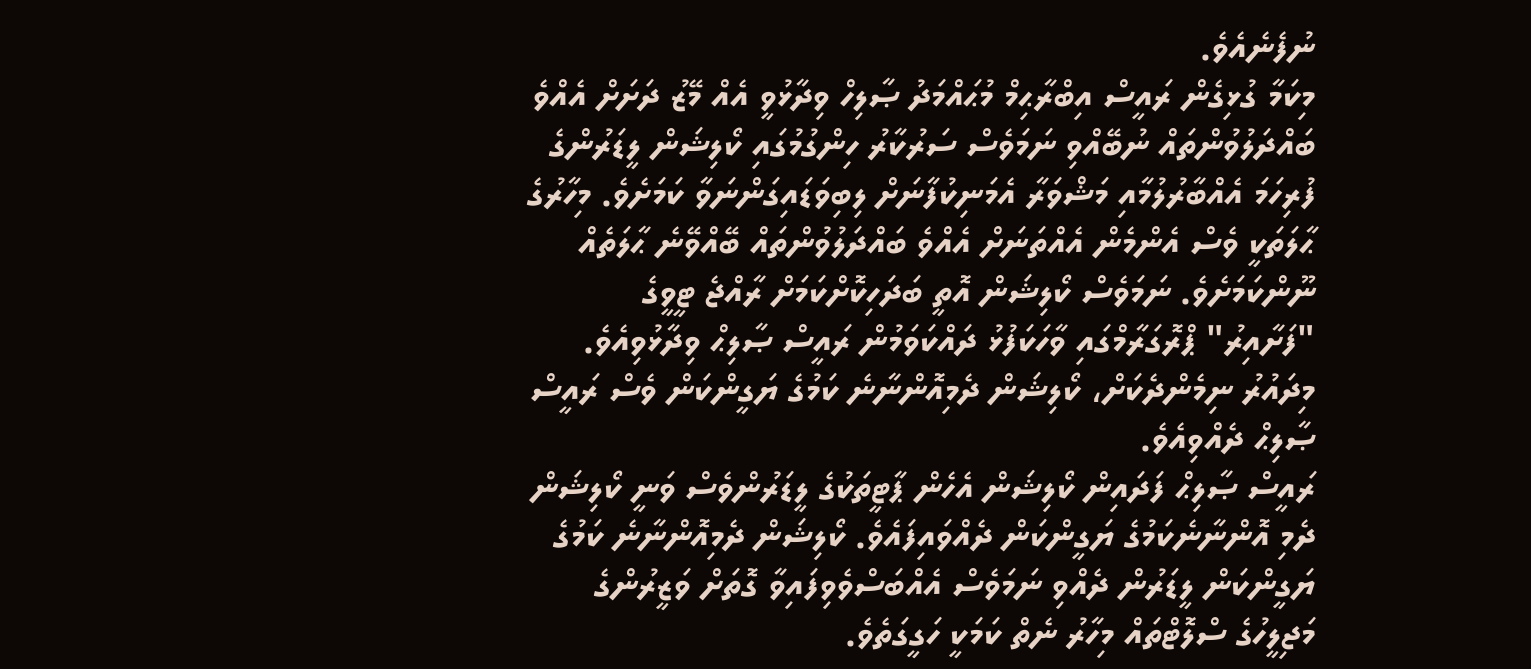ނުފެނެއެވެ.
މިކަމާ ގުޅިގެން ރައީސް އިބްރާޙިމް މުޙައްމަދު ޞާލިހް ވިދާޅުވީ އެއް މޭޒު ދަށަށް އެއްވެ ބައްދަލުވުންތައް ނުބޭއްވި ނަމަވެސް ސަރުކާރު ހިންގުމުގައި ކޯލިޝަން ލީޑަރުންގެ ފުރިހަމަ އެއްބާރުލުމާއި މަޝްވަރާ އެމަނިކުފާނަށް ލިބިވަޑައިގަންނަވާ ކަމަށެވެ. މިހާރުގެ ޙާލަތަކީ ވެސް އެންމެން އެއްތަނަށް އެއްވެ ބައްދަލުވުންތައް ބޭއްވޭނެ ޙާލަތެއް ނޫންކަމަށެވެ. ނަމަވެސް ކޯލިޝަން އޮތީ ބަދަހިކޮށްކަމަށް ރާއްޖެ ޓީވީގެ "ފަށާއިރު" ޕްރޮގަރާމްގައި ވާހަކަފުޅު ދައްކަވަމުން ރައީސް ޞާލިޙް ވިދާޅުވިއެވެ. މިދައުރު ނިމެންދެކަށް، ކޯލިޝަން ދެމިއޮންނާނެ ކަމުގެ ޔަގީންކަން ވެސް ރައީސް ޞާލިޙް ދެއްވިއެވެ.
ރައީސް ޞާލިޙް ފަދައިން ކޯލިޝަން އެހެން ޕާޓީތަކުގެ ލީޑަރުންވެސް ވަނީ ކޯލިޝަން ދެމި އޮންނާނެކަމުގެ ޔަގީންކަން ދެއްވައިފައެވެ. ކޯލިޝަން ދެމިއޮންނާނެ ކަމުގެ ޔަގީންކަން ލީޑަރުން ދެއްވި ނަމަވެސް އެއްބަސްވެވިފައިވާ ގޮތަށް ވަޒީރުންގެ މަޖިލީހުގެ ސްލޮޓްތައް މިހާރު ނެތް ކަމަކީ ހަގީގަތެވެ.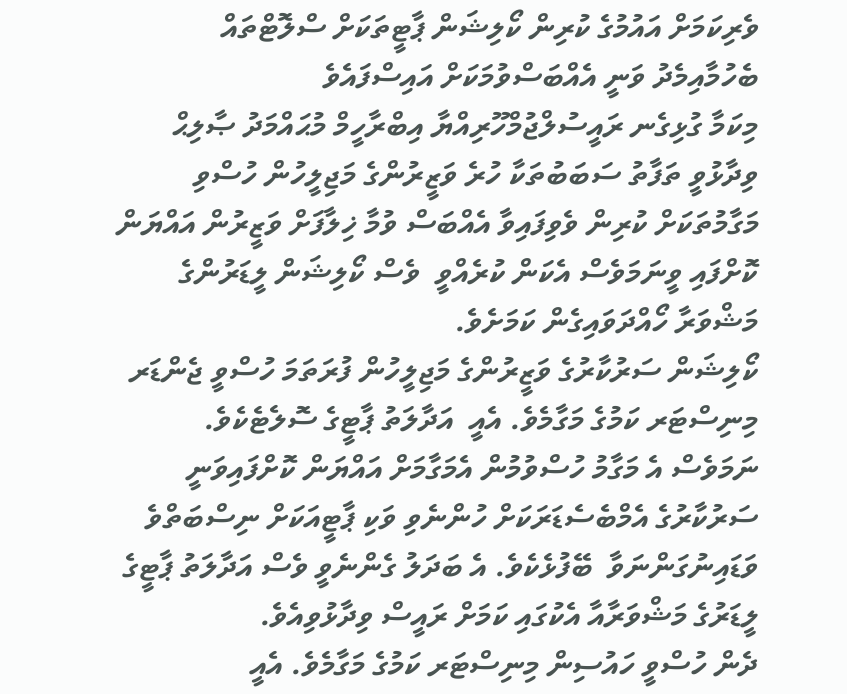ވެރިކަމަށް އައުމުގެ ކުރިން ކޯލިޝަން ޕާޓީތަކަށް ސްލޮޓްތައް ބެހުމާއިމެދު ވަނީ އެއްބަސްވުމަކަށް އައިސްފައެވެ
މިކަމާ ގުޅިގެނ ރައީސުލްޖުމްހޫރިއްޔާ އިބްރާހީމް މުޙައްމަދު ޞާލިޙް ވިދާޅުވީ ތަފާތު ސަބަބުތަކާ ހުރެ ވަޒީރުންގެ މަޖިލީހުން ހުސްވި މަގާމުތަކަށް ކުރިން ވެވިފައިވާ އެއްބަސް ވުމާ ޚިލާފަށް ވަޒީރުން އައްޔަން ކޮށްފައި ވީނަމަވެސް އެކަން ކުރެއްވީ  ވެސް ކޯލިޝަން ލީޑަރުންގެ މަޝްވަރާ ހޯއްދަވައިގެން ކަމަށެވެ.
ކޯލިޝަން ސަރުކާރުގެ ވަޒީރުންގެ މަޖިލީހުން ފުރަތަމަ ހުސްވީ ޖެންޑަރ މިނިސްޓަރ ކަމުގެ މަގާމެވެ. އެއީ  އަދާލަތު ޕާޓީގެ ސޮލެޓެކެވެ. ނަމަވެސް އެ މަގާމު ހުސްވުމުން އެމަގާމަށް އައްޔަން ކޮށްފައިވަނީ ސަރުކާރުގެ އެމްބެސެޑަރަކަށް ހުންނެވި ވަކި ޕާޓީއަކަށް ނިސްބަތްވެ ވަޑައިނުގަންނަވާ  ބޭފުޅެކެވެ. އެ ބަދަލު ގެންނެވީ ވެސް އަދާލަތު ޕާޓީގެ ލީޑަރުގެ މަޝްވަރާއާ އެކުގައި ކަމަށް ރައީސް ވިދާޅުވިއެވެ.
ދެން ހުސްވީ ހައުސިން މިނިސްޓަރ ކަމުގެ މަގާމެވެ. އެއީ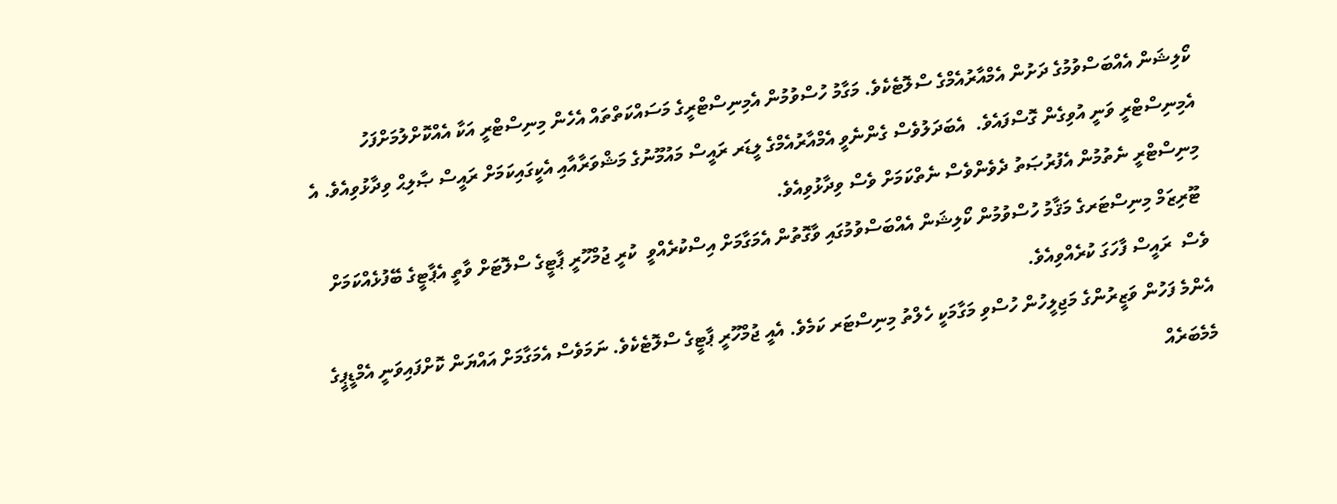ކޯލިޝަން އެއްބަސްވުމުގެ ދަށުން އެމްއާރުއެމްގެ ސްލޮޓެކެވެ. މަގާމު ހުސްވުމުން އެމިނިސްޓްރީގެ މަސައްކަތްތައް އެހެން މިނިސްޓްރީ އަކާ އެއްކޮށްލުމަށްފަހު އެމިނިސްޓްރީ ވަނީ އުވިގެން ގޮސްފައެވެ.  އެބަދަލުވެސް ގެންނެވީ އެމްއާރުއެމްގެ ލީޑަރ ރައީސް މައުމޫނުގެ މަޝްވަރާއާއި އެކީގައިކަމަށް ރައީސް ޞާލިޙް ވިދާޅުވިއެވެ. އެ މިނިސްޓްރީ ނެތުމުން އެފުރުޞަތު ދެވެންވެސް ނެތްކަމަށް ވެސް ވިދާޅުވިއެވެ.
 ޓޫރިޒަމް މިނިސްޓަރގެ މަޤާމު ހުސްވުމުން ކޯލިޝަން އެއްބަސްވުމުގައި ވާގޮތުން އެމަގާމަށް އިސްކުރެއްވީ  ކުރީ ޖުމްހޫރީ ޕާޓީގެ ސްލޮޓަށް ވާތީ އެޕާޓީގެ ބޭފުޅެއްކަމަށް ވެސް  ރައީސް ފާހަގަ ކުރެއްވިއެވެ.
އެންމެ ފަހުން ވަޒީރުންގެ މަޖިލީހުން ހުސްވި މަގާމަކީ ހެލްތު މިނިސްޓަރ ކަމެވެ. އެއީ ޖުމްހޫރީ ޕާޓީގެ ސްލޮޓެކެވެ. ނަމަވެސް އެމަގާމަށް އައްޔަން ކޮށްފައިވަނީ އެމްޑީޕީގެ މެމެބަރެއް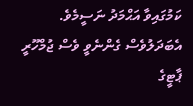ކަމުގައިވާ އަޙްމަދު ނަސީމެވެ. އެބަދަލުވެސް ގެންނެވީ ވެސް ޖުމްހޫރީ ޕާޓީގެ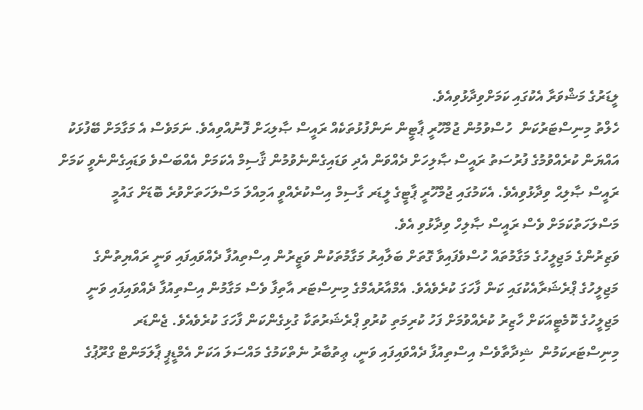ލީޑަރުގެ މަޝްވަރާ އެކުގައި ކަމަށްވިދާޅުވިއެވެ.
ހެލްތު މިނިސްޓަރުކަން  ހުސްވުމުން ޖުމްހޫރީ ޕާޓީން ނަންފުޅުތަކެއް ރައީސް ޞާލިޙަށް ފޮނުއްވިއެވެ. ނަމަވެސް އެ މަގާމަށް ބޭފުޅަކު އައްޔަން ކުރެއްވުމުގެ ފުރުސަތު ރައީސް ޞާލިހަށް ދެއްވަން އެދި ވަޑައިގެންނެވުމުން ޤާސިމް އެކަމަށް އެއްބަސްވެ ވަޑައިގެންނެވީ ކަމަށް  ރައީސް ޞާލިޙް ވިދާޅުވިއެވެ. އެކަމުގައި ޖުމްހޫރީ ޕާޓީގެ ލީޑަރ ގާސިމް އިސްކުރެއްވީ އަމިއްލަ މަސްލަހަތަށްވުރެ ބޮޑަށް ގައުމީ މަސްލަހަތުކަމަށް ވެސް ރައީސް ޞާލިހް ވިދާޅުވި އެވެ.
ވަޒިރުންގެ މަޖިލީހުގެ މަގާމުތައް ހުސްވެފައިވާ ގޮތަށް ބަލާއިރު މަގާމުތަކުން ވަޒީރުން އިސްތިއުފާ ދެއްވައިފައި ވަނީ ރައްޔިތުންގެ މަޖިލީހުގެ ޕްރެޝަރާއެކުގައި ކަން ފާހަގަ ކުރެވެއެވެ. އެމްއާރުއެމްގެ މިނިސްޓަރ އާތިފާ ވެސް މަގާމުން އިސްތިއުފާ ދެއްވައިފައި ވަނީ މަޖިލީހުގެ ކޮމެޓީއަކަށް ހާޒިރު ކުރެއްވުމަށް ފަހު ކުރިމަތި ކުރުވި ޕްރެޝަރުތަކާ ގުޅިގެންކަން ފާހަގަ ކުރެވެއެވެ. ޖެންޑަރ މިނިސްޓަރކަމުން  ޝިދާތާވެސް އިސްތިއުފާ ދެއްވައިފައި ވަނީ، ޢިތުބާރު ނެތްކަމުގެ މައްސަލަ އަކަށް އެމްޑީޕީ ޕާލަމަންޓް ގްރޫޕުގެ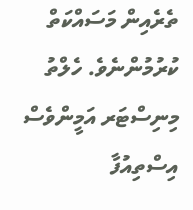ތެރެއިން މަސައްކަތް ކުރުމުންނެވެ. ހެލްތު މިނިސްޓަރ އަމީންވެސް އިސްތިއުފާ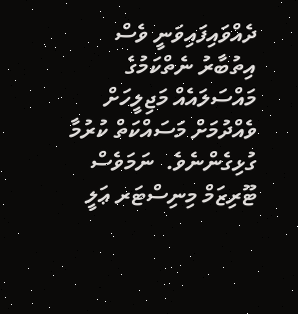ދެއްވައިފައިވަނީ ވެސް އިތުބާރު ނެތްކަމުގެ މައްސަލައެއް މަޖިލީހަށް ވެއްދުމަށް މަސައްކަތް ކުރުމާ ގުޅިގެންނެވެ.  ނަމަވެސް ޓޫރިޒަމް މިނިސްޓަރ ޢަލީ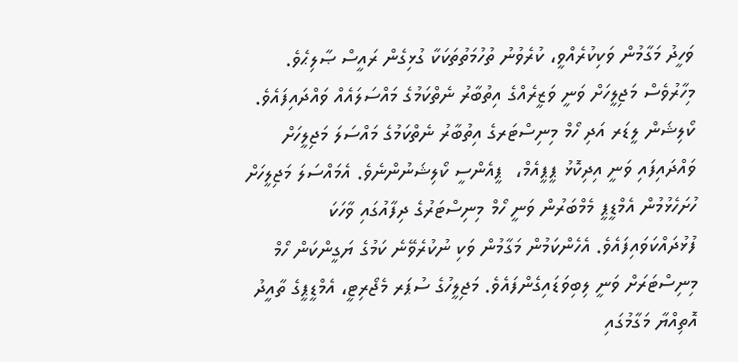ވަހީދު މަގާމުން ވަކިކުރެއްވީ، ކުރެވުނު ތުހުމަތުތަކަކާ ގުޅިގެން ރައީސް ޞާލިޙެވެ.
މިހާރުވެސް މަޖިލީހަށް ވަނީ ވަޒީރެއްގެ އިތުބާރު ނެތްކަމުގެ މައްސަލައެއް ވައްދައިފައެވެ. ކޯލިޝަން ލީޑަރ އަދި ހޯމް މިނިސްޓަރގެ އިތުބާރު ނެތްކަމުގެ މައްސަލަ މަޖިލީހަށް ވައްދައިފައި ވަނީ އިދިކޮޅު ޕީޕީއެމް،  ޕީއެންސީ ކޯލިޝަނުންނެވެ. އެމައްސަލަ މަޖިލީހަށް ހުށަހެޅުމުން އެމްޑީޕީ މެމްބަރުން ވަނީ ހޯމް މިނިސްޓަރުގެ ދިފާއުގައި ވާހަކަ ފުޅުދައްކަވައިފައެވެ. އެހެންކަމުން މަގާމުން ވަކި ނުކުރެވޭނެ ކަމުގެ ޔަގީންކަން ހޯމް މިނިސްޓަރަށް ވަނީ ލިބިވަޑައިގެންފައެވެ. މަޖިލީހުގެ ސުޕަރ މެޖޯރިޓީ، އެމްޑީޕީގެ ތާއީދު އޮތިއްޔާ މަގާމުގައި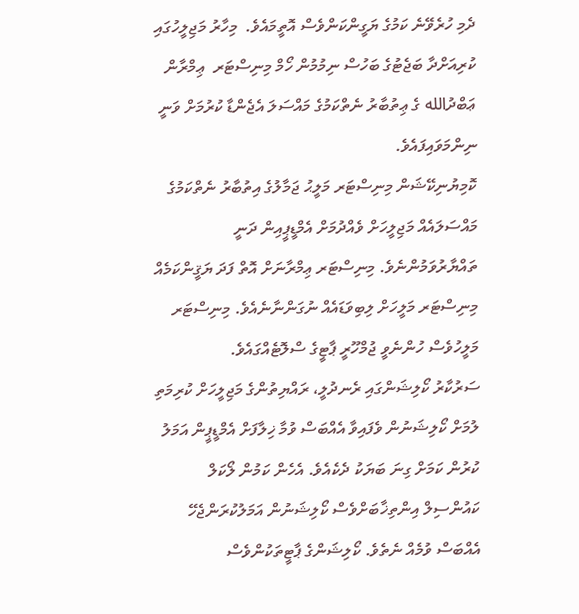ދެމި ހުރެވޭނެ ކަމުގެ ޔަގީންކަންވެސް އޮތީމައެވެ.  މިހާރު މަޖިލީހުގައި ކުރިއަށްދާ ބަޖެޓުގެ ބަހުސް ނިމުމުން ހޯމް މިނިސްޓަރ  ޢިމްރާން ޢަބްދުالله ގެ ޢިތުބާރު ނެތްކަމުގެ މައްސަލަ އެޖެންޑާ ކުރުމަށް ވަނީ ނިންމަވައިފައެވެ.
ކޮމިޔުނިކޭޝަން މިނިސްޓަރ މަލީޙު ޖަމާލުގެ އިތުބާރު ނެތްކަމުގެ މައްސަލައެއް މަޖިލީހަށް ވެއްދުމަށް އެމްޑީޕީއިން ދަނީ ތައްޔާރުވަމުންނެވެ. މިނިސްޓަރ ޢިމްރާނަށް އޮތް ފަދަ ޔަޤީންކަމެއް މިނިސްޓަރ މަލީހަށް ލިބިވަޑައެއް ނުގަންނާނެއެވެ. މިނިސްޓަރ މަލީހުވެސް ހުންނެވީ ޖުމްހޫރީ ޕާޓީގެ ސްލޮޓެއްގައެވެ.
ސަރުކާރު ކޯލިޝަންގައި ރެނދުލީ، ރައްޔިތުންގެ މަޖިލީހަށް ކުރިމަތި ލުމަށް ކޯލިޝަނުން ވެފައިވާ އެއްބަސް ވުމާ ޚިލާފަށް އެމްޑީޕީން އަމަލު ކުރުން ކަމަށް ގިނަ ބަޔަކު ދެކެއެވެ. އެހެން ކަމުން ލޯކަލް ކައުންސިލް އިންތިޚާބަށްވެސް ކޯލިޝަނުން އަމަލުކުރަންޖެހޭ އެއްބަސް ވުމެއް ނެތެވެ. ކޯލިޝަންގެ ޕާޓީތަކުންވެސް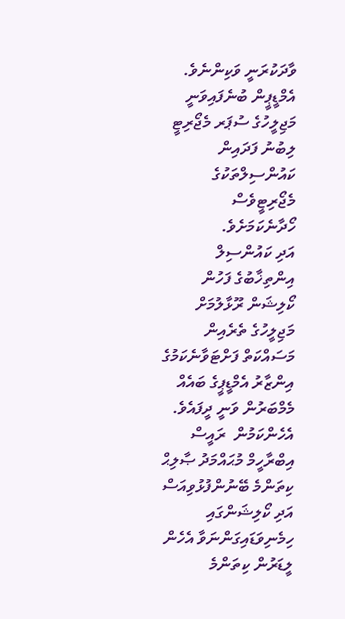ވާދަކުރަނީ ވަކިންނެވެ. އެމްޑީޕީން ބުނެފައިވަނީ މަޖިލީހުގެ ސުޕަރ މެޖޯރިޓީ ލިބުނު ފަދައިން ކައުންސިލްތަކުގެ މެޖޯރިޓީވެސް ހޯދާނެކަމަށެވެ.
އަދި ކައުންސިލް އިންތިޚާބުގެ ފަހުން ކޯލިޝަން ރޫޅާލުމަށް މަޖިލީހުގެ ތެރެއިން މަސައްކަތް ފަށްޓަވާނެކަމުގެ އިންޒާރު އެމްޑީޕީގެ ބައެއް މެމްބަރުން ވަނީ ދީފައެވެ. އެހެންކަމުން  ރައީސް އިބްރާހީމް މުޙައްމަދު ޞާލިޙް ކިތަންމެ ބޭނުންފުޅުވިއަސް އަދި ކޯލިޝަންގައި ހިމެނިވަޑައިގަންނަވާ އެހެން ލީޑަރުން ކިތަންމެ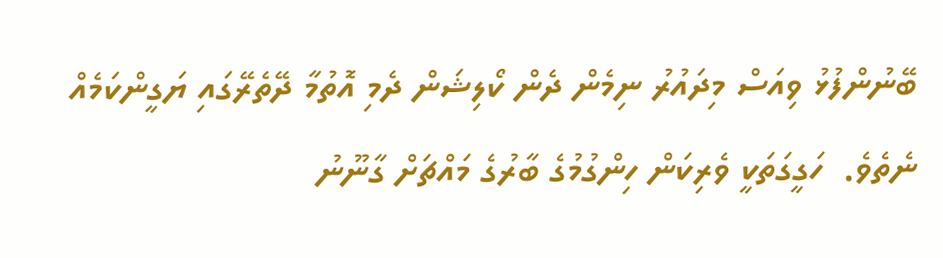ބޭނުންފުޅު ވިއަސް މިދައުރު ނިމެން ދެން ކޯލިޝަން ދެމި އޮތުމާ ދޭތެރޭގައި ޔަގީންކަމެއް ނެތެވެ.  ހަގީގަތަކީ ވެރިކަން ހިންގުމުގެ ބާރުގެ މައްޗަށް ގާނޫނު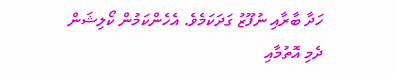ހަދާ ބާރާއި ނުފޫޒު ގަދަކަމެވެ. އެހެންކަމުން ކޯލިޝަން ދެމި އޮތުމާއި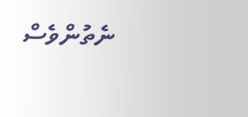ނެތުންވެސް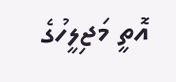އޮތީ މަޖިލީހުގެ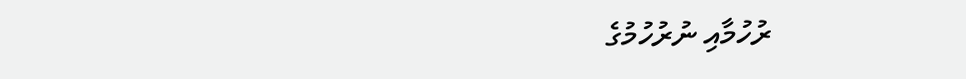ރުހުމާއި ނުރުހުމުގެ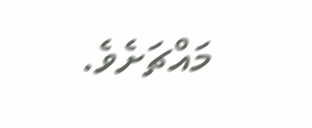މައްޗަށެވެ.